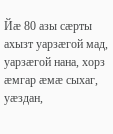Йæ 80 азы сæрты ахызт уарзæгой мад, уарзæгой нана, хорз æмгар æмæ сыхаг,  уæздан,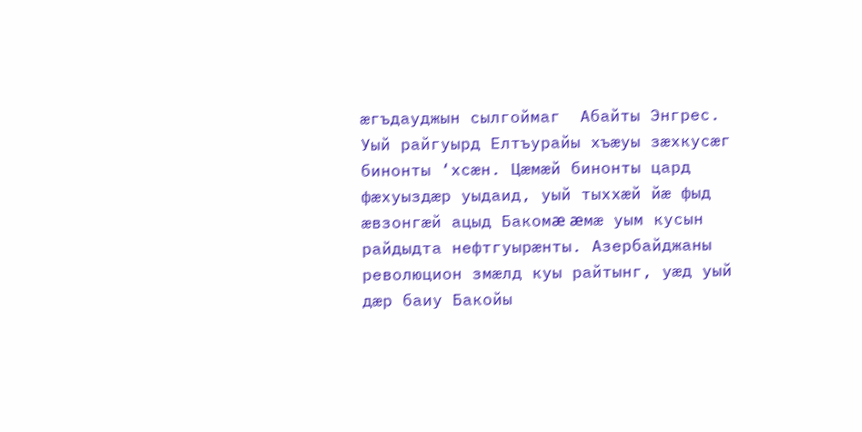æгъдауджын сылгоймаг  Абайты Энгрес. Уый райгуырд Елтъурайы хъæуы зæхкусæг бинонты ‘хсæн. Цæмæй бинонты цард фæхуыздæр уыдаид, уый тыххæй йæ фыд æвзонгæй ацыд Бакомæ æмæ уым кусын райдыдта нефтгуырæнты. Азербайджаны революцион змæлд куы райтынг, уæд уый дæр баиу Бакойы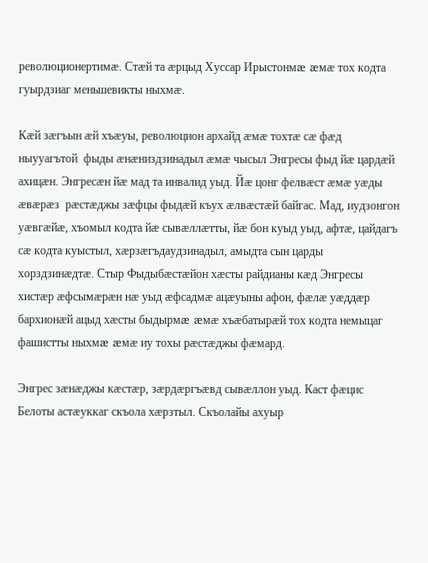революционертимæ. Стæй та æрцыд Хуссар Ирыстонмæ æмæ тох кодта гуырдзиаг меньшевикты ныхмæ.

Кæй зæгъын æй хъæуы, революцион архайд æмæ тохтæ сæ фæд ныууагътой  фыды æнæниздзинадыл æмæ чысыл Энгресы фыд йæ цардæй ахицæн. Энгресæн йæ мад та инвалид уыд. Йæ цонг фелвæст æмæ уæды æвæрæз  рæстæджы зæфцы фыдæй къух æлвæстæй байгас. Мад, иудзонгон уæвгæйæ, хъомыл кодта йæ сывæллæтты, йæ бон куыд уыд, афтæ, цайдагъ сæ кодта куыстыл, хæрзæгъдаудзинадыл, амыдта сын царды хорздзинæдтæ. Стыр Фыдыбæстæйон хæсты райдианы кæд Энгресы хистæр æфсымæрæн нæ уыд æфсадмæ ацæуыны афон, фæлæ уæддæр бархионæй ацыд хæсты быдырмæ æмæ хъæбатырæй тох кодта немыцаг фашистты ныхмæ æмæ иу тохы рæстæджы фæмард.

Энгрес зæнæджы кæстæр, зæрдæргъæвд сывæллон уыд. Каст фæцис  Белоты астæуккаг скъола хæрзтыл. Скъолайы ахуыр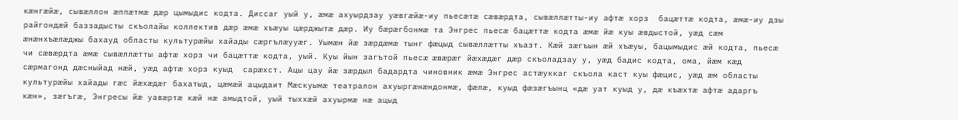кæнгæйæ, сывæллон æппæтмæ дæр цымыдис кодта. Диссаг уый у, æмæ ахуырдзау уæвгæйæ-иу пьесæтæ сæвæрдта, сывæллæтты-иу афтæ хорз  бацæттæ кодта, æмæ-иу дзы райгондæй баззадысты скъолайы коллектив дæр æмæ хъæуы цæрджытæ дæр. Иу бæрæгбонмæ та Энгрес пьесæ бацæттæ кодта æмæ йæ куы æвдыстой, уæд сæм æнæнхъæлæджы бахауд областы культурæйы хайады сæргълæууæг. Уымæн йæ зæрдæмæ тынг фæцыд сывæллæтты хъазт. Кæй зæгъын æй хъæуы, бацымыдис æй кодта, пьесæ чи сæвæрдта æмæ сывæллæтты афтæ хорз чи бацæттæ кодта, уый. Куы йын загътой пьесæ  æвæрæг йæхæдæг дæр скъоладзау у, уæд бадис кодта, ома, йæм кæд сæрмагонд дæсныйад нæй, уæд афтæ хорз куыд  сарæхст. Ацы цау йæ зæрдыл бадардта чиновник æмæ Энгрес астæуккаг скъола каст куы фæцис, уæд æм областы культурæйы хайады гæс йæхæдæг бахатыд, цæмæй ацыдаит Мæскуымæ театралон ахуыргæнæндонмæ, фæлæ, куыд фæзæгъынц «дæ уат куыд у, дæ къæхтæ афтæ адаргъ кæн», зæгъгæ, Энгресы йæ уавæртæ кæй нæ амыдтой, уый тыххæй ахуырмæ нæ ацыд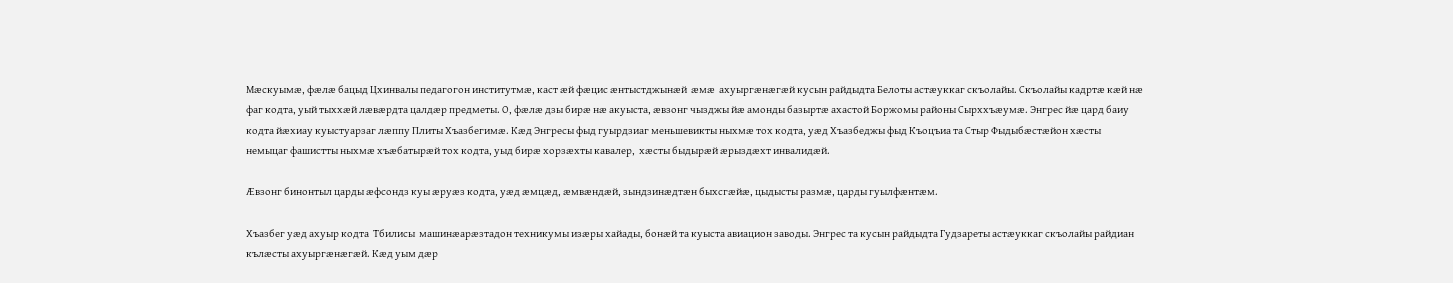Мæскуымæ, фæлæ бацыд Цхинвалы педагогон институтмæ, каст æй фæцис æнтыстджынæй  æмæ  ахуыргæнæгæй кусын райдыдта Белоты астæуккаг скъолайы. Скъолайы кадртæ кæй нæ фаг кодта, уый тыххæй лæвæрдта цалдæр предметы. О, фæлæ дзы бирæ нæ акуыста, æвзонг чызджы йæ амонды базыртæ ахастой Боржомы районы Сырххъæумæ. Энгрес йæ цард баиу кодта йæхиау куыстуарзаг лæппу Плиты Хъазбегимæ. Кæд Энгресы фыд гуырдзиаг меньшевикты ныхмæ тох кодта, уæд Хъазбеджы фыд Къоцъиа та Стыр Фыдыбæстæйон хæсты немыцаг фашистты ныхмæ хъæбатырæй тох кодта, уыд бирæ хорзæхты кавалер,  хæсты быдырæй æрыздæхт инвалидæй.

Æвзонг бинонтыл царды æфсондз куы æруæз кодта, уæд æмцæд, æмвæндæй, зындзинæдтæн быхсгæйæ, цыдысты размæ, царды гуылфæнтæм.

Хъазбег уæд ахуыр кодта  Тбилисы  машинæарæзтадон техникумы изæры хайады, бонæй та куыста авиацион заводы. Энгрес та кусын райдыдта Гудзареты астæуккаг скъолайы райдиан кълæсты ахуыргæнæгæй. Кæд уым дæр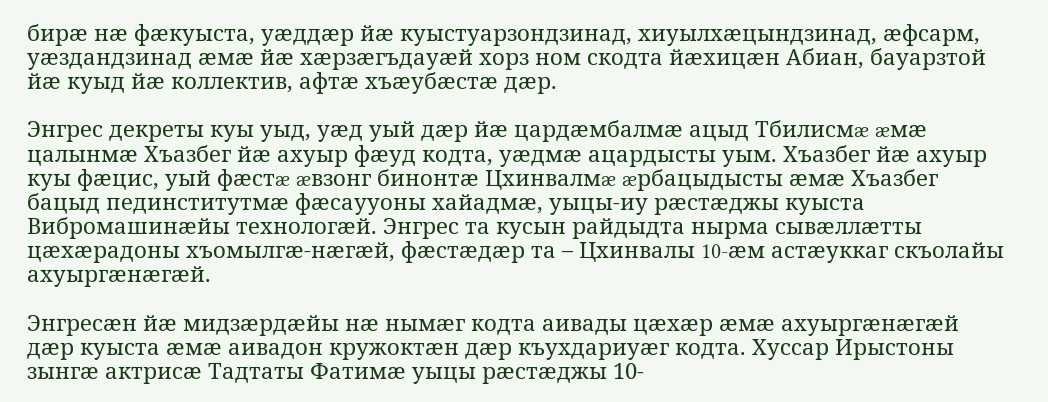бирæ нæ фæкуыста, уæддæр йæ куыстуарзондзинад, хиуылхæцындзинад, æфсарм, уæздандзинад æмæ йæ хæрзæгъдауæй хорз ном скодта йæхицæн Абиан, бауарзтой йæ куыд йæ коллектив, афтæ хъæубæстæ дæр.

Энгрес декреты куы уыд, уæд уый дæр йæ цардæмбалмæ ацыд Тбилисмæ æмæ цалынмæ Хъазбег йæ ахуыр фæуд кодта, уæдмæ ацардысты уым. Хъазбег йæ ахуыр куы фæцис, уый фæстæ æвзонг бинонтæ Цхинвалмæ æрбацыдысты æмæ Хъазбег бацыд пединститутмæ фæсаууоны хайадмæ, уыцы-иу рæстæджы куыста Вибромашинæйы технологæй. Энгрес та кусын райдыдта нырма сывæллæтты цæхæрадоны хъомылгæ-нæгæй, фæстæдæр та – Цхинвалы 10-æм астæуккаг скъолайы ахуыргæнæгæй.

Энгресæн йæ мидзæрдæйы нæ нымæг кодта аивады цæхæр æмæ ахуыргæнæгæй дæр куыста æмæ аивадон кружоктæн дæр къухдариуæг кодта. Хуссар Ирыстоны зынгæ актрисæ Тадтаты Фатимæ уыцы рæстæджы 10-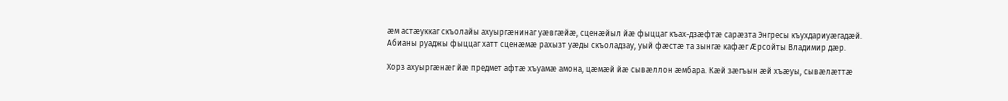æм астæуккаг скъолайы ахуыргæнинаг уæвгæйæ, сценæйыл йæ фыццаг къах-дзæфтæ сарæзта Энгресы къухдариуæгадæй. Абианы руаджы фыццаг хатт сценæмæ рахызт уæды скъоладзау, уый фæстæ та зынгæ кафæг Æрсойты Владимир дæр.

Хорз ахуыргæнæг йæ предмет афтæ хъуамæ амона, цæмæй йæ сывæллон æмбара. Кæй зæгъын æй хъæуы, сывæлæттæ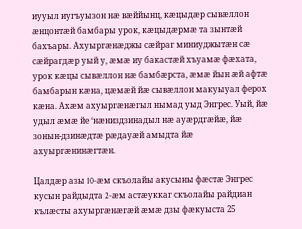иууыл иугъуызон нæ вæййынц, кæцыдæр сывæллон æнцонтæй бамбары урок, кæцыдæрмæ та зынтæй бахъары. Ахуыргæнæджы сæйраг миниуджытæн сæ сæйрагдæр уый у, æмæ иу бакастæй хъуамæ фæхата, урок кæцы сывæллон нæ бамбæрста, æмæ йын æй афтæ бамбарын кæна, цæмæй йæ сывæллон макуыуал ферох кæна. Ахæм ахуыргæнæгыл нымад уыд Энгрес. Уый, йæ удыл æмæ йе ‘нæниздзинадыл нæ ауæрдгæйæ, йæ зонын-дзинæдтæ рæдауæй амыдта йæ ахуыргæнинæгтæн.

Цалдæр азы 10-æм скъолайы акусыны фæстæ Энгрес кусын райдыдта 2-æм астæуккаг скъолайы райдиан кълæсты ахуыргæнæгæй æмæ дзы фæкуыста 25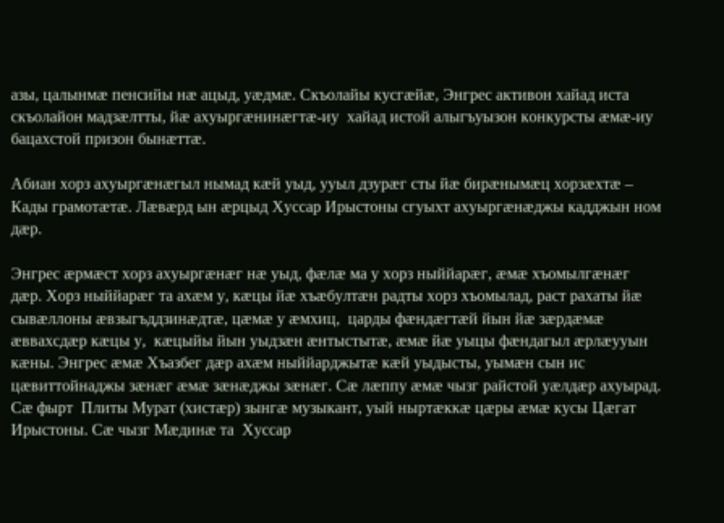азы, цалынмæ пенсийы нæ ацыд, уæдмæ. Скъолайы кусгæйæ, Энгрес активон хайад иста скъолайон мадзæлтты, йæ ахуыргæнинæгтæ-иу  хайад истой алыгъуызон конкурсты æмæ-иу бацахстой призон бынæттæ.

Абиан хорз ахуыргæнæгыл нымад кæй уыд, ууыл дзурæг сты йæ бирæнымæц хорзæхтæ – Кады грамотæтæ. Лæвæрд ын æрцыд Хуссар Ирыстоны сгуыхт ахуыргæнæджы кадджын ном дæр.

Энгрес æрмæст хорз ахуыргæнæг нæ уыд, фæлæ ма у хорз ныййарæг, æмæ хъомылгæнæг дæр. Хорз ныййарæг та ахæм у, кæцы йæ хъæбултæн радты хорз хъомылад, раст рахаты йæ сывæллоны æвзыгъддзинæдтæ, цæмæ у æмхиц,  царды фæндæгтæй йын йæ зæрдæмæ æввахсдæр кæцы у,  кæцыйы йын уыдзæн æнтыстытæ, æмæ йæ уыцы фæндагыл æрлæууын кæны. Энгрес æмæ Хъазбег дæр ахæм ныййарджытæ кæй уыдысты, уымæн сын ис цæвиттойнаджы зæнæг æмæ зæнæджы зæнæг. Сæ лæппу æмæ чызг райстой уæлдæр ахуырад. Сæ фырт  Плиты Мурат (хистæр) зынгæ музыкант, уый ныртæккæ цæры æмæ кусы Цæгат Ирыстоны. Сæ чызг Мæдинæ та  Хуссар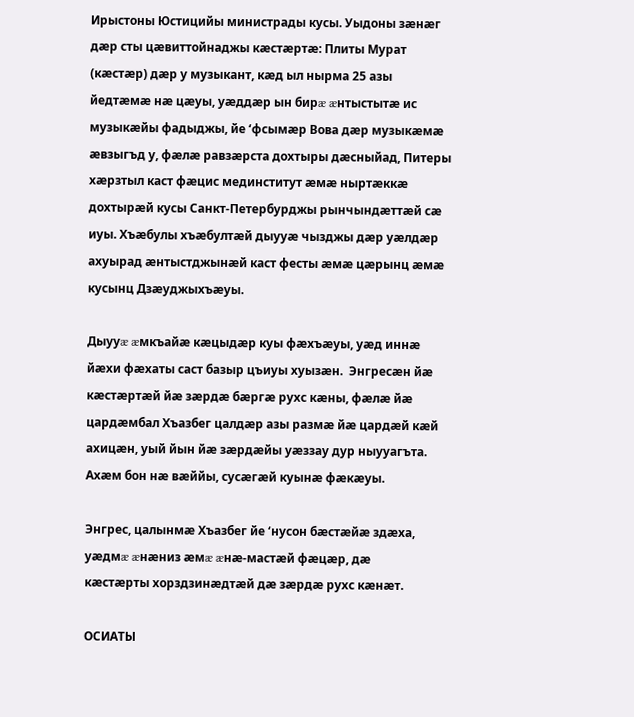Ирыстоны Юстицийы министрады кусы. Уыдоны зæнæг дæр сты цæвиттойнаджы кæстæртæ: Плиты Мурат (кæстæр) дæр у музыкант, кæд ыл нырма 25 азы йедтæмæ нæ цæуы, уæддæр ын бирæ æнтыстытæ ис музыкæйы фадыджы, йе ‘фсымæр Вова дæр музыкæмæ æвзыгъд у, фæлæ равзæрста дохтыры дæсныйад, Питеры хæрзтыл каст фæцис мединститут æмæ ныртæккæ дохтырæй кусы Санкт-Петербурджы рынчындæттæй сæ иуы. Хъæбулы хъæбултæй дыууæ чызджы дæр уæлдæр ахуырад æнтыстджынæй каст фесты æмæ цæрынц æмæ кусынц Дзæуджыхъæуы.

Дыууæ æмкъайæ кæцыдæр куы фæхъæуы, уæд иннæ йæхи фæхаты саст базыр цъиуы хуызæн.  Энгресæн йæ кæстæртæй йæ зæрдæ бæргæ рухс кæны, фæлæ йæ  цардæмбал Хъазбег цалдæр азы размæ йæ цардæй кæй ахицæн, уый йын йæ зæрдæйы уæззау дур ныууагъта. Ахæм бон нæ вæййы, сусæгæй куынæ фæкæуы.

Энгрес, цалынмæ Хъазбег йе ‘нусон бæстæйæ здæха, уæдмæ æнæниз æмæ æнæ-мастæй фæцæр, дæ кæстæрты хорздзинæдтæй дæ зæрдæ рухс кæнæт.

ОСИАТЫ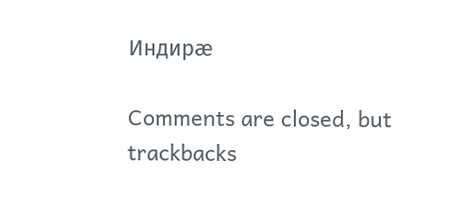Индирæ

Comments are closed, but trackbacks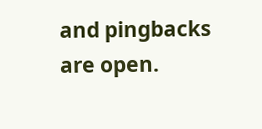and pingbacks are open.